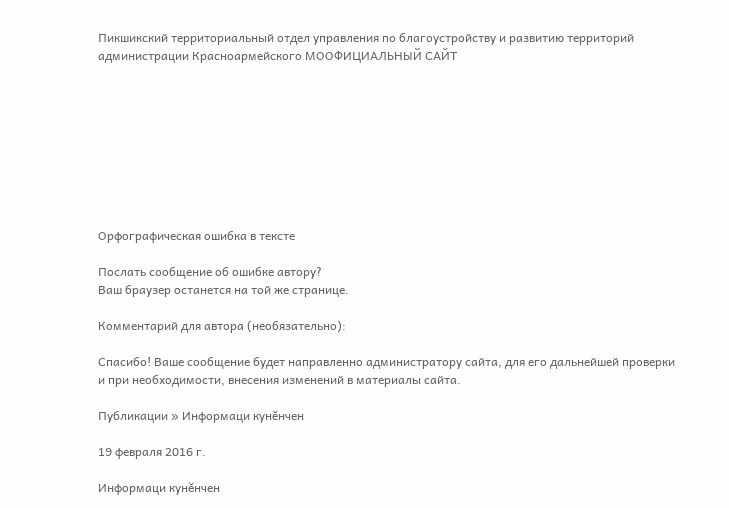Пикшикский территориальный отдел управления по благоустройству и развитию территорий администрации Красноармейского МООФИЦИАЛЬНЫЙ САЙТ









Орфографическая ошибка в тексте

Послать сообщение об ошибке автору?
Ваш браузер останется на той же странице.

Комментарий для автора (необязательно):

Спасибо! Ваше сообщение будет направленно администратору сайта, для его дальнейшей проверки и при необходимости, внесения изменений в материалы сайта.

Публикации » Информаци кунĕнчен

19 февраля 2016 г.

Информаци кунĕнчен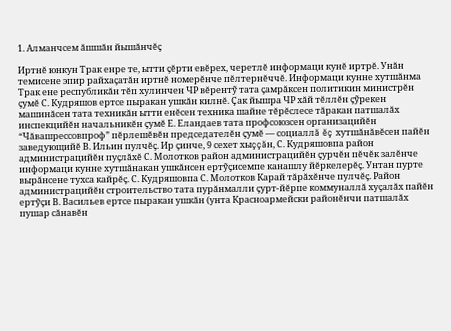1. Алманчсем ăшшăн йышăнчĕç

Иртнĕ юнкун Трак енре те, ытти çĕрти евĕрех, черетлĕ информаци кунĕ иртрĕ. Унăн темисене эпир райхаçатăн иртнĕ номерĕнче пĕлтернĕччĕ. Информаци кунне хутшăнма Трак ене республикăн тĕп хулинчен ЧР вĕрентỹ тата çамрăксен политикин министрĕн çумĕ С. Кудряшов ертсе пыракан ушкăн килнĕ. Çак йышра ЧР хăй тĕллĕн çỹрекен машинăсен тата техникăн ытти енĕсен техника шайне тĕрĕслесе тăракан патшалăх инспекцийĕн начальникĕн çумĕ Е. Еландаев тата профсоюзсен организацийĕн “Чăвашрессовпроф” пĕрлешĕвĕн председателĕн çумĕ — социаллă ĕç хутшăнăвĕсен пайĕн заведующийĕ В. Ильин пулчĕç. Ир çинче, 9 сехет хыççăн, С. Кудряшовпа район администрацийĕн пуçлăхĕ С. Молотков район администрацийĕн çурчĕн пĕчĕк залĕнче информаци кунне хутшăнакан ушкăнсен ертỹçисемпе канашлу йĕркелерĕç. Унтан пурте вырăнсене тухса кайрĕç. С. Кудряшовпа С. Молотков Карай тăрăхĕнче пулчĕç. Район администрацийĕн строительство тата пурăнмалли çурт-йĕрпе коммуналлă хуçалăх пайĕн ертỹçи В. Васильев ертсе пыракан ушкăн (унта Красноармейски районĕнчи патшалăх пушар сăнавĕн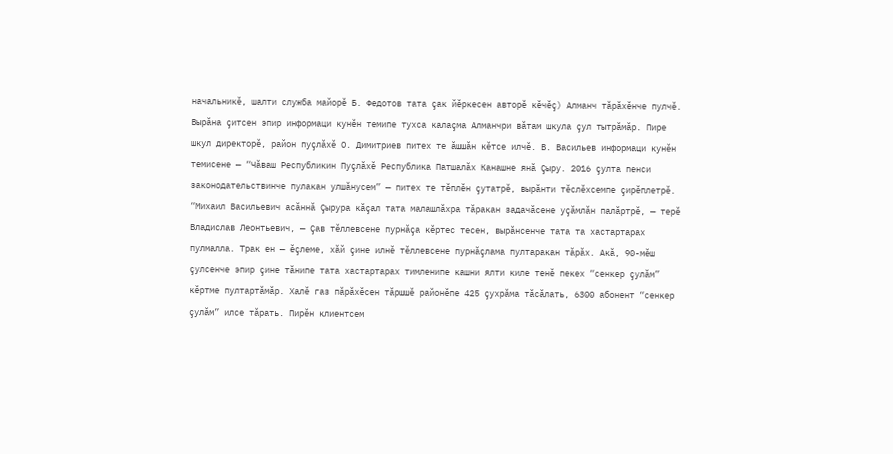начальникĕ, шалти служба майорĕ Б. Федотов тата çак йĕркесен авторĕ кĕчĕç) Алманч тăрăхĕнче пулчĕ. Вырăна çитсен эпир информаци кунĕн темипе тухса калаçма Алманчри вăтам шкула çул тытрăмăр. Пире шкул директорĕ, район пуçлăхĕ О. Димитриев питех те ăшшăн кĕтсе илчĕ. В. Васильев информаци кунĕн темисене — “Чăваш Республикин Пуçлăхĕ Республика Патшалăх Канашне янă Çыру. 2016 çулта пенси законодательствинче пулакан улшăнусем” — питех те тĕплĕн çутатрĕ, вырăнти тĕслĕхсемпе çирĕплетрĕ. “Михаил Васильевич асăннă Çырура кăçал тата малашлăхра тăракан задачăсене уçăмлăн палăртрĕ, — терĕ Владислав Леонтьевич, — Çав тĕллевсене пурнăçа кĕртес тесен, вырăнсенче тата та хастартарах пулмалла. Трак ен — ĕçлеме, хăй çине илнĕ тĕллевсене пурнăçлама пултаракан тăрăх. Акă, 90-мĕш çулсенче эпир çине тăнипе тата хастартарах тимленипе кашни ялти киле тенĕ пекех “сенкер çулăм” кĕртме пултартăмăр. Халĕ газ пăрăхĕсен тăршшĕ районĕпе 425 çухрăма тăсăлать, 6300 абонент “сенкер çулăм” илсе тăрать. Пирĕн клиентсем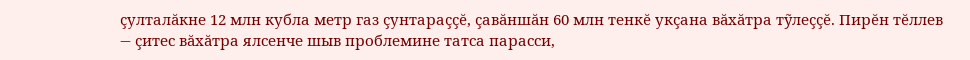çулталăкне 12 млн кубла метр газ çунтараççĕ, çавăншăн 60 млн тенкĕ укçана вăхăтра тỹлеççĕ. Пирĕн тĕллев — çитес вăхăтра ялсенче шыв проблемине татса парасси,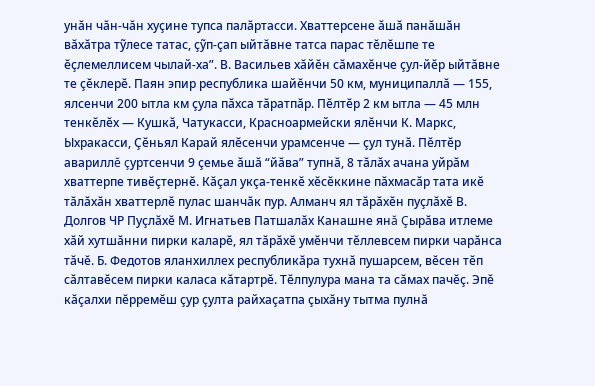унăн чăн-чăн хуçине тупса палăртасси. Хваттерсене ăшă панăшăн вăхăтра тỹлесе татас, çỹп-çап ыйтăвне татса парас тĕлĕшпе те ĕçлемеллисем чылай-ха”. В. Васильев хăйĕн сăмахĕнче çул-йĕр ыйтăвне те çĕклерĕ. Паян эпир республика шайĕнчи 50 км, муниципаллă — 155, ялсенчи 200 ытла км çула пăхса тăратпăр. Пĕлтĕр 2 км ытла — 45 млн тенкĕлĕх — Кушкă, Чатукасси, Красноармейски ялĕнчи К. Маркс, Ыхракасси, Çĕньял Карай ялĕсенчи урамсенче — çул тунă. Пĕлтĕр авариллĕ çуртсенчи 9 çемье ăшă “йăва” тупнă, 8 тăлăх ачана уйрăм хваттерпе тивĕçтернĕ. Кăçал укçа-тенкĕ хĕсĕккине пăхмасăр тата икĕ тăлăхăн хваттерлĕ пулас шанчăк пур. Алманч ял тăрăхĕн пуçлăхĕ В. Долгов ЧР Пуçлăхĕ М. Игнатьев Патшалăх Канашне янă Çырăва итлеме хăй хутшăнни пирки каларĕ, ял тăрăхĕ умĕнчи тĕллевсем пирки чарăнса тăчĕ. Б. Федотов яланхиллех республикăра тухнă пушарсем, вĕсен тĕп сăлтавĕсем пирки каласа кăтартрĕ. Тĕлпулура мана та сăмах пачĕç. Эпĕ кăçалхи пĕрремĕш çур çулта райхаçатпа çыхăну тытма пулнă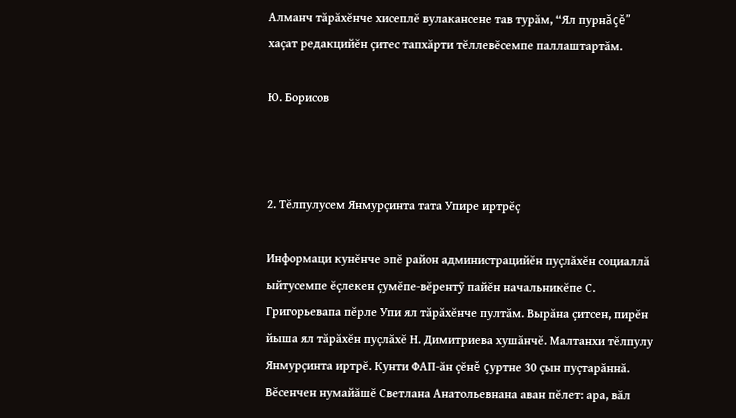Алманч тăрăхĕнче хисеплĕ вулакансене тав турăм, “Ял пурнăçĕ” хаçат редакцийĕн çитес тапхăрти тĕллевĕсемпе паллаштартăм.

Ю. Борисов



2. Тĕлпулусем Янмурçинта тата Упире иртрĕç

Информаци кунĕнче эпĕ район администрацийĕн пуçлăхĕн социаллă ыйтусемпе ĕçлекен çумĕпе-вĕрентỹ пайĕн начальникĕпе С. Григорьевапа пĕрле Упи ял тăрăхĕнче пултăм. Вырăна çитсен, пирĕн йыша ял тăрăхĕн пуçлăхĕ Н. Димитриева хушăнчĕ. Малтанхи тĕлпулу Янмурçинта иртрĕ. Кунти ФАП-ăн çĕнĕ çуртне 30 çын пуçтарăннă. Вĕсенчен нумайăшĕ Светлана Анатольевнана аван пĕлет: ара, вăл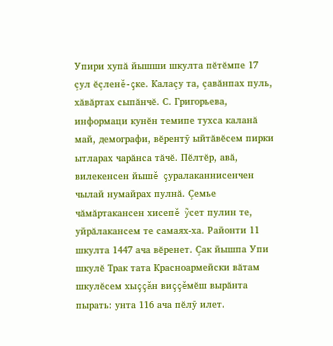Упири хупă йышши шкулта пĕтĕмпе 17 çул ĕçленĕ-çке. Калаçу та, çавăнпах пуль, хăвăртах сыпăнчĕ. С. Григорьева, информаци кунĕн темипе тухса каланă май, демографи, вĕрентỹ ыйтăвĕсем пирки ытларах чарăнса тăчĕ. Пĕлтĕр, авă, вилекенсен йышĕ çуралаканнисенчен чылай нумайрах пулнă. Çемье чăмăртакансен хисепĕ ỹсет пулин те, уйрăлакансем те самаях-ха. Районти 11 шкулта 1447 ача вĕренет. Çак йышпа Упи шкулĕ Трак тата Красноармейски вăтам шкулĕсем хыççăн виççĕмĕш вырăнта пырать: унта 116 ача пĕлỹ илет.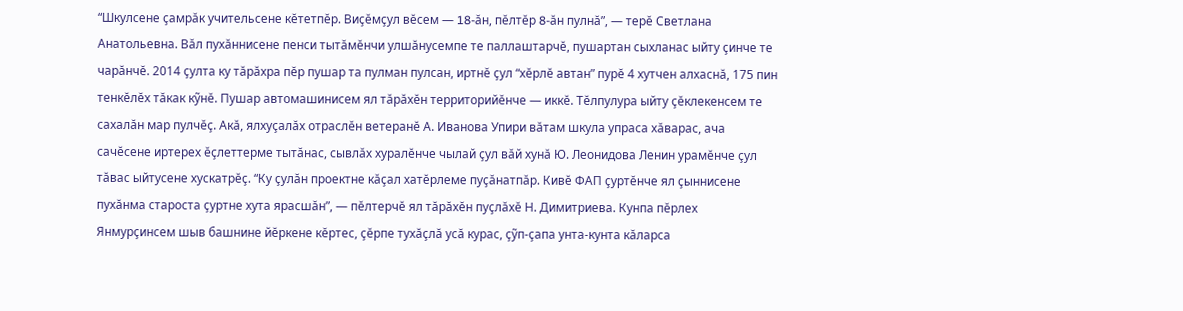“Шкулсене çамрăк учительсене кĕтетпĕр. Виçĕмçул вĕсем — 18-ăн, пĕлтĕр 8-ăн пулнă”, — терĕ Светлана Анатольевна. Вăл пухăннисене пенси тытăмĕнчи улшăнусемпе те паллаштарчĕ, пушартан сыхланас ыйту çинче те чарăнчĕ. 2014 çулта ку тăрăхра пĕр пушар та пулман пулсан, иртнĕ çул “хĕрлĕ автан” пурĕ 4 хутчен алхаснă, 175 пин тенкĕлĕх тăкак кỹнĕ. Пушар автомашинисем ял тăрăхĕн территорийĕнче — иккĕ. Тĕлпулура ыйту çĕклекенсем те сахалăн мар пулчĕç. Акă, ялхуçалăх отраслĕн ветеранĕ А. Иванова Упири вăтам шкула упраса хăварас, ача сачĕсене иртерех ĕçлеттерме тытăнас, сывлăх хуралĕнче чылай çул вăй хунă Ю. Леонидова Ленин урамĕнче çул тăвас ыйтусене хускатрĕç. “Ку çулăн проектне кăçал хатĕрлеме пуçăнатпăр. Кивĕ ФАП çуртĕнче ял çыннисене пухăнма староста çуртне хута ярасшăн”, — пĕлтерчĕ ял тăрăхĕн пуçлăхĕ Н. Димитриева. Кунпа пĕрлех Янмурçинсем шыв башнине йĕркене кĕртес, çĕрпе тухăçлă усă курас, çỹп-çапа унта-кунта кăларса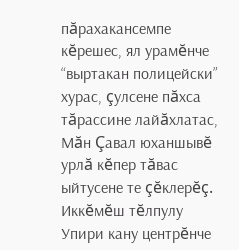пăрахакансемпе кĕрешес, ял урамĕнче “выртакан полицейски” хурас, çулсене пăхса тăрассине лайăхлатас, Мăн Çавал юханшывĕ урлă кĕпер тăвас ыйтусене те çĕклерĕç. Иккĕмĕш тĕлпулу Упири кану центрĕнче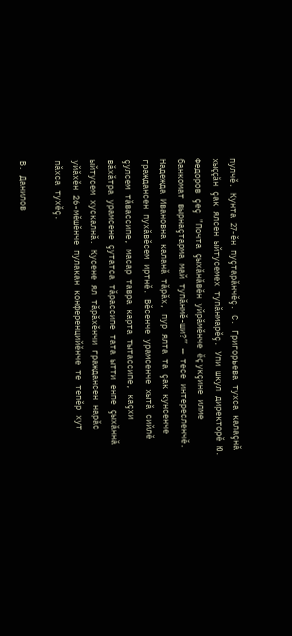пулчĕ. Кунта 27-ĕн пуçтарăнчĕç. С. Григорьева тухса калаçнă хыççăн çак ялсен ыйтусемех тупăнмарĕç. Упи шкул директорĕ Ю. Федоров çеç "Почта çыхăнăвĕн уйрăмĕнче ĕç укçине илме банкомат вырнаçтарма май тупăнмĕ-ши?” — тесе интересленчĕ. Надежда Ивановна каланă тăрăх, пур ялта та çак кунсенче граждансен пухăвĕсем иртнĕ. Вĕсенче урамсенче хытă сийлĕ çулсем тăвассипе, масар тавра карта тытассипе, каçхи вăхăтра урамсене çутатса тăрассипе тата ытти енпе çыхăннă ыйтусем хускалнă. Кусене ял тăрăхĕнчи граждансен нарăс уйăхĕн 26-мĕшĕнче пулакан конференцийĕнче те тепĕр хут пăхса тухĕç.

В. Данилов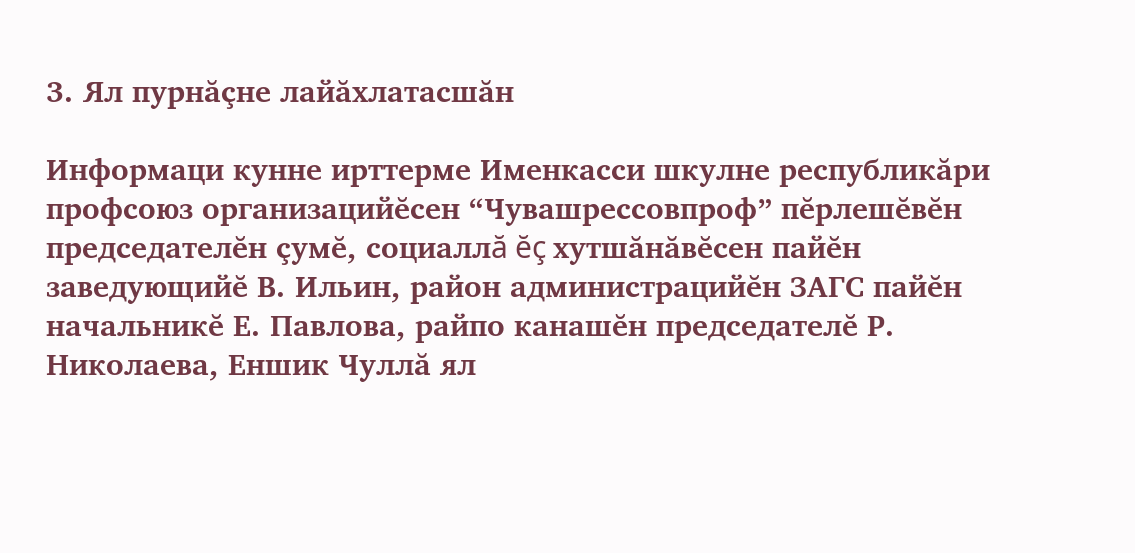3. Ял пурнăçне лайăхлатасшăн

Информаци кунне ирттерме Именкасси шкулне республикăри профсоюз организацийĕсен “Чувашрессовпроф” пĕрлешĕвĕн председателĕн çумĕ, социаллă ĕç хутшăнăвĕсен пайĕн заведующийĕ В. Ильин, район администрацийĕн ЗАГС пайĕн начальникĕ Е. Павлова, райпо канашĕн председателĕ Р. Николаева, Еншик Чуллă ял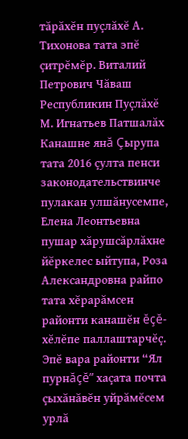тăрăхĕн пуçлăхĕ А. Тихонова тата эпĕ çитрĕмĕр. Виталий Петрович Чăваш Республикин Пуçлăхĕ М. Игнатьев Патшалăх Канашне янă Çырупа тата 2016 çулта пенси законодательствинче пулакан улшăнусемпе, Елена Леонтьевна пушар хăрушсăрлăхне йĕркелес ыйтупа, Роза Александровна райпо тата хĕрарăмсен районти канашĕн ĕçĕ-хĕлĕпе паллаштарчĕç. Эпĕ вара районти “Ял пурнăçĕ” хаçата почта çыхăнăвĕн уйрăмĕсем урлă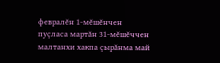февралĕн 1-мĕшĕнчен пуçласа мартăн 31-мĕшĕччен малтанхи хакпа çырăнма май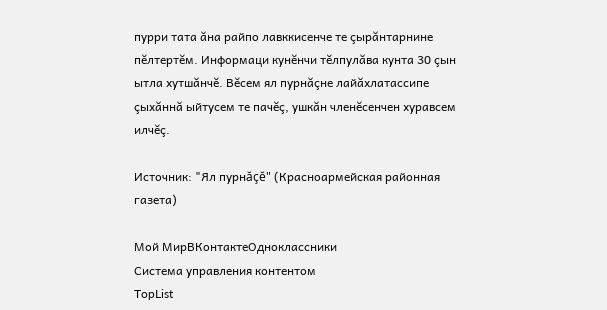пурри тата ăна райпо лавккисенче те çырăнтарнине пĕлтертĕм. Информаци кунĕнчи тĕлпулăва кунта 30 çын ытла хутшăнчĕ. Вĕсем ял пурнăçне лайăхлатассипе çыхăннă ыйтусем те пачĕç, ушкăн членĕсенчен хуравсем илчĕç.

Источник: "Ял пурнăçĕ" (Красноармейская районная газета)

Мой МирВКонтактеОдноклассники
Система управления контентом
TopList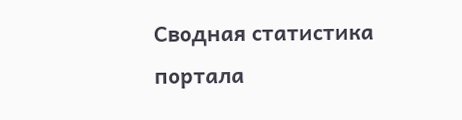Сводная статистика портала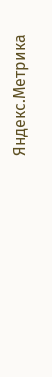Яндекс.Метрика